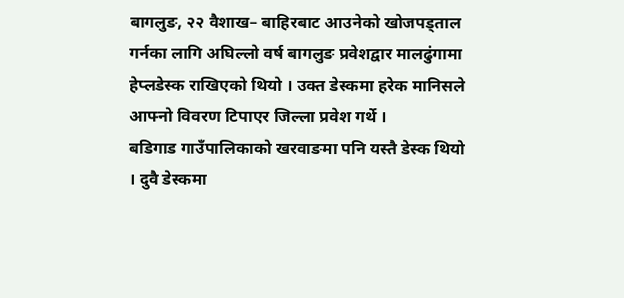बागलुङ, २२ वैशाख– बाहिरबाट आउनेको खोजपड्ताल गर्नका लागि अघिल्लो वर्ष बागलुङ प्रवेशद्वार मालढुंगामा हेप्लडेस्क राखिएको थियो । उक्त डेस्कमा हरेक मानिसले आफ्नो विवरण टिपाएर जिल्ला प्रवेश गर्थे ।
बडिगाड गाउँपालिकाको खरवाङमा पनि यस्तै डेस्क थियो । दुवै डेस्कमा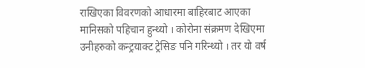राखिएका विवरणको आधारमा बाहिरबाट आएका मानिसको पहिचान हुन्थ्यो । कोरोना संक्रमण देखिएमा उनीहरुको कन्ट्रयाक्ट ट्रेसिङ पनि गरिन्थ्यो । तर यो वर्ष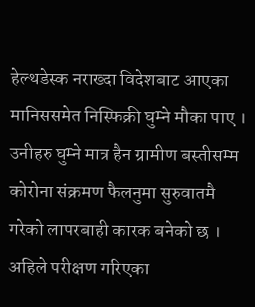हेल्थडेस्क नराख्दा विदेशबाट आएका मानिससमेत निस्फिक्री घुम्ने मौका पाए ।
उनीहरु घुम्ने मात्र हैन ग्रामीण बस्तीसम्म कोरोना संक्रमण फैलनुमा सुरुवातमै गरेको लापरबाही कारक बनेको छ । अहिले परीक्षण गरिएका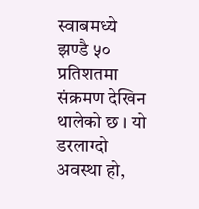स्वाबमध्ये झण्डै ५० प्रतिशतमा संक्रमण देखिन थालेको छ । यो डरलाग्दो अवस्था हो,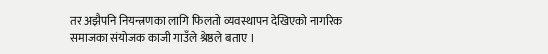तर अझैपनि नियन्त्रणका लागि फिलतो व्यवस्थापन देखिएको नागरिक समाजका संयोजक काजी गाउँले श्रेष्ठले बताए ।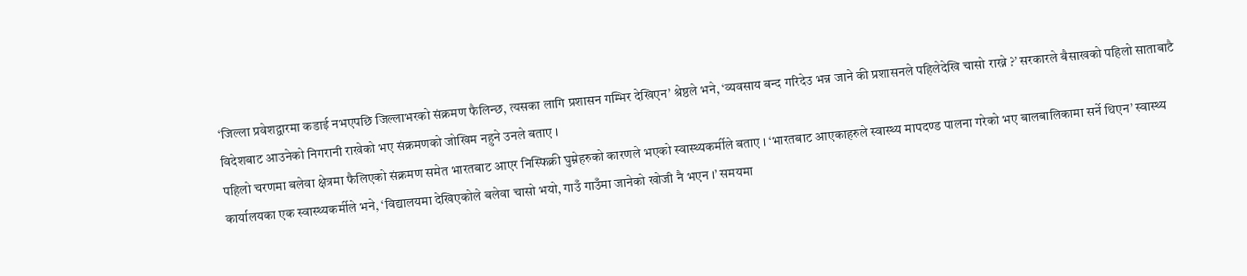‘जिल्ला प्रवेशद्वारमा कडाई नभएपछि जिल्लाभरको संक्रमण फैलिन्छ, त्यसका लागि प्रशासन गम्भिर देखिएन’ श्रेष्ठले भने, ‘व्यवसाय बन्द गरिदेउ भन्न जाने की प्रशासनले पहिलेदेखि चासो राख्ने ?’ सरकारले बैसाखको पहिलो साताबाटै विदेशबाट आउनेको निगरानी राखेको भए संक्रमणको जोखिम नहुने उनले बताए ।
पहिलो चरणमा बलेवा क्षेत्रमा फैलिएको संक्रमण समेत भारतबाट आएर निस्फिक्री घुम्नेहरुको कारणले भएको स्वास्थ्यकर्मीले बताए । ‘भारतबाट आएकाहरुले स्वास्थ्य मापदण्ड पालना गरेको भए बालबालिकामा सर्ने थिएन’ स्वास्थ्य कार्यालयका एक स्वास्थ्यकर्मीले भने, ‘विद्यालयमा देखिएकोले बलेवा चासो भयो, गाउँ गाउँमा जानेको खोजी नै भएन ।’ समयमा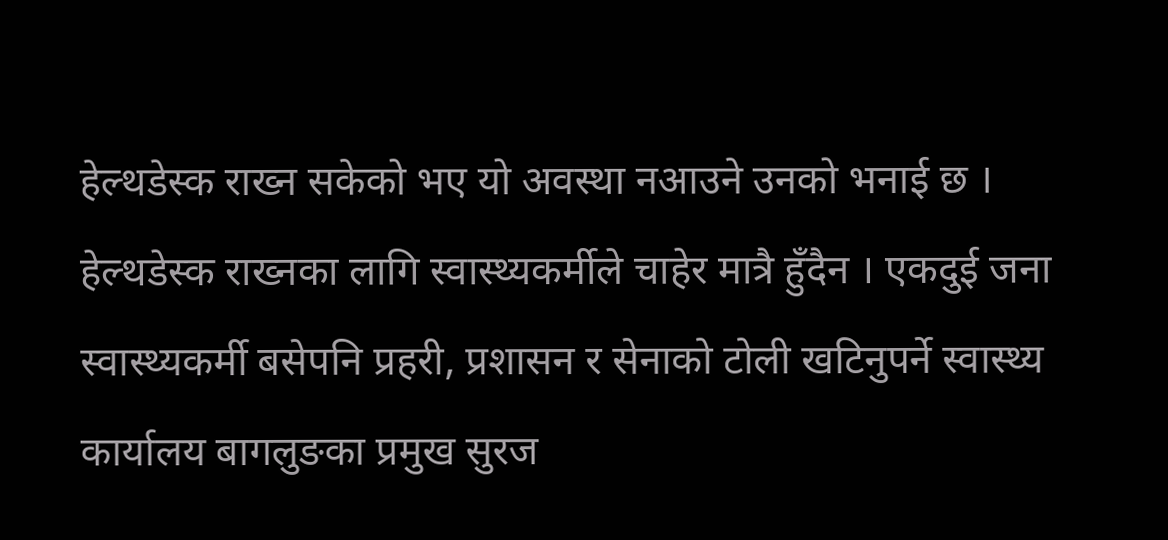हेल्थडेस्क राख्न सकेको भए यो अवस्था नआउने उनको भनाई छ ।
हेल्थडेस्क राख्नका लागि स्वास्थ्यकर्मीले चाहेर मात्रै हुँदैन । एकदुई जना स्वास्थ्यकर्मी बसेपनि प्रहरी, प्रशासन र सेनाको टोली खटिनुपर्ने स्वास्थ्य कार्यालय बागलुङका प्रमुख सुरज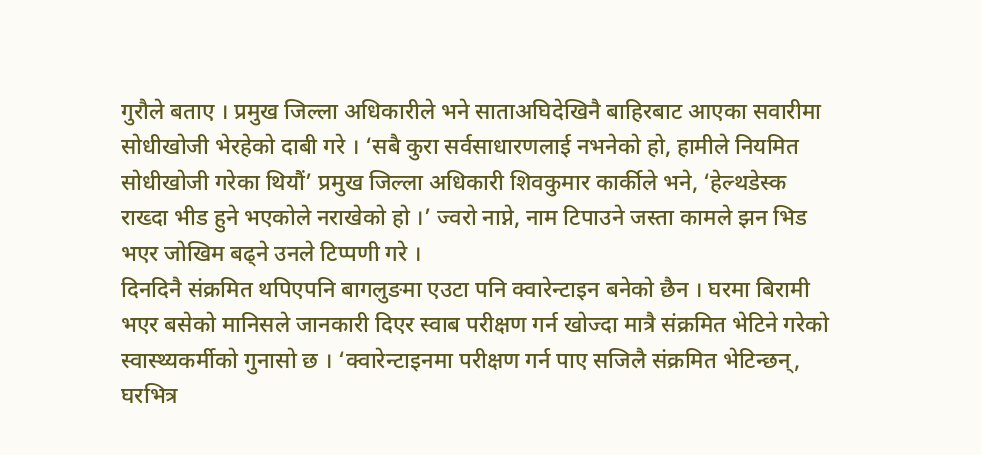गुरौले बताए । प्रमुख जिल्ला अधिकारीले भने साताअघिदेखिनै बाहिरबाट आएका सवारीमा सोधीखोजी भेरहेको दाबी गरे । ‘सबै कुरा सर्वसाधारणलाई नभनेको हो, हामीले नियमित सोधीखोजी गरेका थियौं’ प्रमुख जिल्ला अधिकारी शिवकुमार कार्कीले भने, ‘हेल्थडेस्क राख्दा भीड हुने भएकोले नराखेको हो ।’ ज्वरो नाप्ने, नाम टिपाउने जस्ता कामले झन भिड भएर जोखिम बढ्ने उनले टिप्पणी गरे ।
दिनदिनै संक्रमित थपिएपनि बागलुङमा एउटा पनि क्वारेन्टाइन बनेको छैन । घरमा बिरामी भएर बसेको मानिसले जानकारी दिएर स्वाब परीक्षण गर्न खोज्दा मात्रै संक्रमित भेटिने गरेको स्वास्थ्यकर्मीको गुनासो छ । ‘क्वारेन्टाइनमा परीक्षण गर्न पाए सजिलै संक्रमित भेटिन्छन्, घरभित्र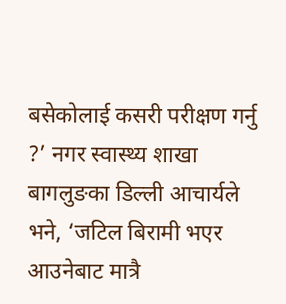बसेकोलाई कसरी परीक्षण गर्नु ?’ नगर स्वास्थ्य शाखा बागलुङका डिल्ली आचार्यले भने, ‘जटिल बिरामी भएर आउनेबाट मात्रै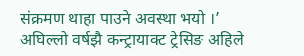संक्रमण थाहा पाउने अवस्था भयो ।’ अघिल्लो वर्षझै कन्ट्रायाक्ट ट्रेसिङ अहिले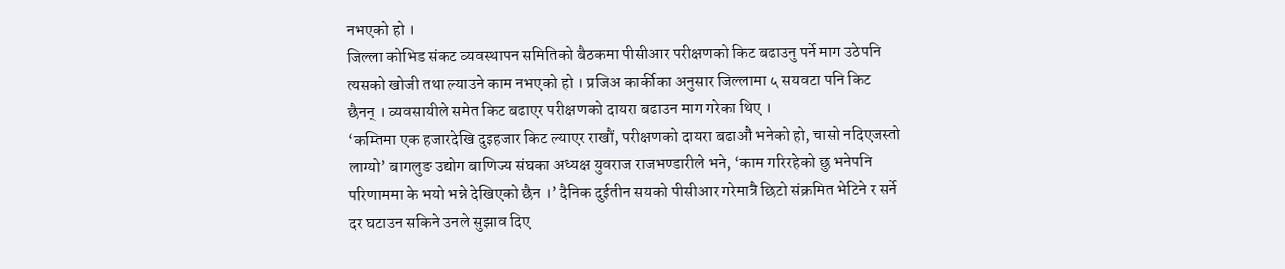नभएको हो ।
जिल्ला कोभिड संकट व्यवस्थापन समितिको बैठकमा पीसीआर परीक्षणको किट बढाउनु पर्ने माग उठेपनि त्यसको खोजी तथा ल्याउने काम नभएको हो । प्रजिअ कार्कीका अनुसार जिल्लामा ५ सयवटा पनि किट छैनन् । व्यवसायीले समेत किट बढाएर परीक्षणको दायरा बढाउन माग गरेका थिए ।
‘कम्तिमा एक हजारदेखि दुइहजार किट ल्याएर राखौं, परीक्षणको दायरा बढाऔं भनेको हो, चासो नदिएजस्तो लाग्यो’ बागलुङ उद्योग बाणिज्य संघका अध्यक्ष युवराज राजभण्डारीले भने, ‘काम गरिरहेको छु भनेपनि परिणाममा के भयो भन्ने देखिएको छैन ।’ दैनिक दुईतीन सयको पीसीआर गरेमात्रै छिटो संक्रमित भेटिने र सर्ने दर घटाउन सकिने उनले सुझाव दिए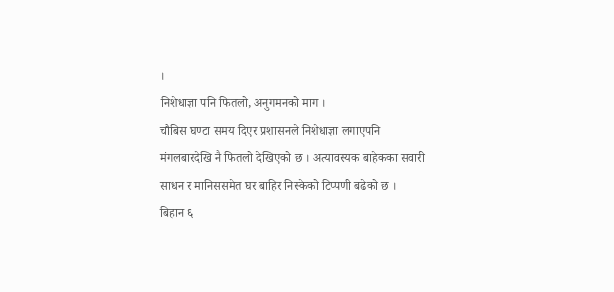।
निशेधाज्ञा पनि फितलो, अनुगमनको माग ।
चौबिस घण्टा समय दिएर प्रशासनले निशेधाज्ञा लगाएपनि मंगलबारदेखि नै फितलो देखिएको छ । अत्यावस्यक बाहेकका सवारी साधन र मानिससमेत घर बाहिर निस्केको टिप्पणी बढेको छ ।
बिहान ६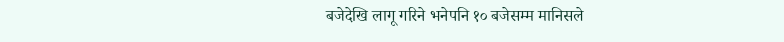बजेदेखि लागू गरिने भनेपनि १० बजेसम्म मानिसले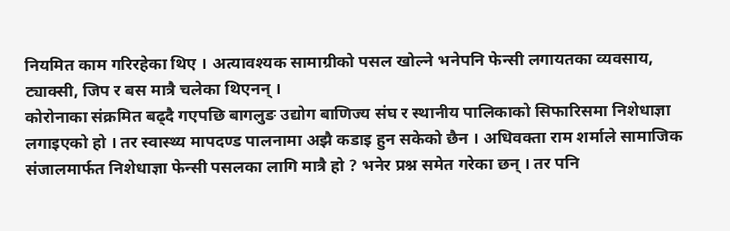नियमित काम गरिरहेका थिए । अत्यावश्यक सामाग्रीको पसल खोल्ने भनेपनि फेन्सी लगायतका व्यवसाय, ट्याक्सी, जिप र बस मात्रै चलेका थिएनन् ।
कोरोनाका संक्रमित बढ्दै गएपछि बागलुङ उद्योग बाणिज्य संघ र स्थानीय पालिकाको सिफारिसमा निशेधाज्ञा लगाइएको हो । तर स्वास्थ्य मापदण्ड पालनामा अझै कडाइ हुन सकेको छैन । अधिवक्ता राम शर्माले सामाजिक संजालमार्फत निशेधाज्ञा फेन्सी पसलका लागि मात्रै हो ? भनेर प्रश्न समेत गरेका छन् । तर पनि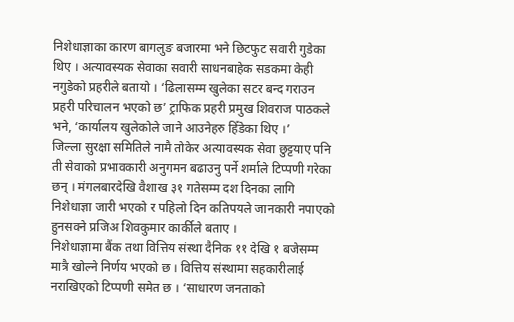निशेधाज्ञाका कारण बागलुङ बजारमा भने छिटफुट सवारी गुडेका थिए । अत्यावस्यक सेवाका सवारी साधनबाहेक सडकमा केही नगुडेको प्रहरीले बतायो । ‘ढिलासम्म खुलेका सटर बन्द गराउन प्रहरी परिचालन भएको छ’ ट्राफिक प्रहरी प्रमुख शिवराज पाठकले भने, ‘कार्यालय खुलेकोले जाने आउनेहरु हिँडेका थिए ।’
जिल्ला सुरक्षा समितिले नामै तोकेर अत्यावस्यक सेवा छुट्टयाए पनि ती सेवाको प्रभावकारी अनुगमन बढाउनु पर्ने शर्माले टिप्पणी गरेका छन् । मंगलबारदेखि वैशाख ३१ गतेसम्म दश दिनका लागि निशेधाज्ञा जारी भएको र पहिलो दिन कतिपयले जानकारी नपाएको हुनसक्ने प्रजिअ शिवकुमार कार्कीले बताए ।
निशेधाज्ञामा बैंक तथा वित्तिय संस्था दैनिक ११ देखि १ बजेसम्म मात्रै खोल्ने निर्णय भएको छ । वित्तिय संस्थामा सहकारीलाई नराखिएको टिप्पणी समेत छ । ‘साधारण जनताको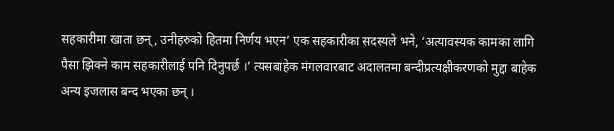सहकारीमा खाता छन्, उनीहरुको हितमा निर्णय भएन’ एक सहकारीका सदस्यले भने, ‘अत्यावस्यक कामका लागि पैसा झिक्ने काम सहकारीलाई पनि दिनुपर्छ ।’ त्यसबाहेक मंगलवारबाट अदालतमा बन्दीप्रत्यक्षीकरणको मुद्दा बाहेक अन्य इजलास बन्द भएका छन् ।